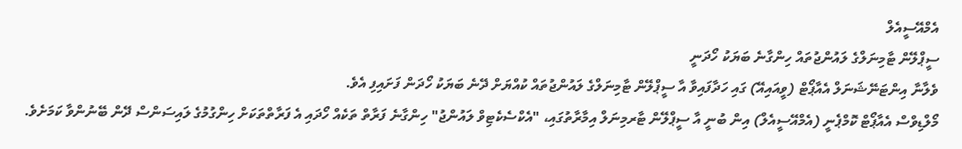އެމްއޭސީއެލް
ސީޕްލޭން ޓާމިނަލްގެ ލައުންޖުތައް ހިންގާނެ ބަޔަކު ހޯދަނީ
ވެލާނާ އިންޓަނޭޝަނަލް އެއާޕޯޓް (ވީއައިއޭ) ގައި ހަދާފައިވާ އާ ސީޕްލޭން ޓާމިނަލްގެ ލައުންޖުތައް ކުއްޔަށް ދޭނެ ބަޔަކު ހޯދަން ފަށައިފި އެވެ.
މޯލްޑިވްސް އެއާޕޯޓް ކޮމްޕެނީ (އެމްއޭސީއެލް) އިން ބުނީ އާ ސީޕްލޭން ޓާރމިނަލް އިމާރާތުގައި، "އެކްސެކެޓިވް ލައުންޖު" ހިންގާނެ ފަރާތް ތަކެއް ހޯދައި އެ ފަރާތްތަކަށް ހިންގުމުގެ ލައިސަންސް ދޭން ބޭނުންވާ ކަމަށެވެ.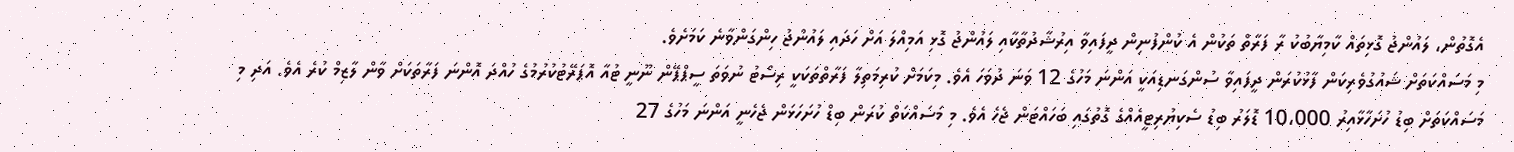އެގޮތުން، ލައުންޖު ގޮޅިތައް ކާމިޔާބުކު ރާ ފަރާތް ތަކުން އެ ކުންފުނިން ދީފައިވާ އިރުޝާދުތާކާއި ލައުންޖު ގޮޅި އަމިއްލަ އަށް ހަދައި ލައުންޖު ހިންގަންވާނެ ކަމަށެވެ.
މި މަސައްކަތަށް ޝައުގުވެރިކަން ފާޅުކުރަން ދީފައިވާ ސުންގަނޑިއަކީ އަންނަ މަހުގެ 12 ވަނަ ދުވަހަ އެވެ. މިކަމަށް ކުރިމަތިލާ ފަރާތްތަކަކީ ރިސޯޓު ނުވަތަ ސީޕްޕޭން ނޫނީ ޓުއާ އޮޕަރޭޓުކުރުމުގެ ހުއްދަ އޮންނަ ފަރާތަކަށް ވާން ލާޒިމް ކުރެ އެވެ. އަދި މި މަސައްކަތަށް ބިޑު ހުށަހާޅާއިރު 10،000 ޑޮލަރު ބިޑު ސެކިޔުރިޓީއެއްގެ ގޮތުގައި ބަހައްޓަން ޖެހެ އެވެ. މި މަސައްކަތް ކުރަން ބިޑް ހުށަހަޅަން ޖެހެނީ އަންނަ މަހުގެ 27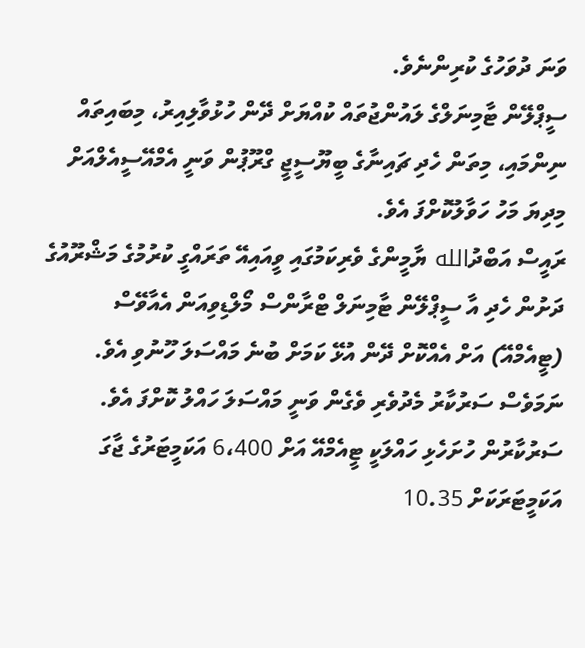ވަނަ ދުވަހުގެ ކުރިންނެވެ.
ސީޕްލޭން ޓާމިނަލްގެ ލައުންޖުތައް ކުއްޔަށް ދޭން ހުޅުވާލިއިރު، މިބައިތައް ނިންމައި، މިތަން ހެދި ޗައިނާގެ ބީޔޫސީޖީ ގްރޫޕުން ވަނީ އެމްއޭސީއެލްއަށް މިދިޔަ މަހު ހަވާލުކޮށްފަ އެވެ.
ރައީސް އަބްދުالله ޔާމީންގެ ވެރިކަމުގައި ވީއައިއޭ ތަރައްގީ ކުރުމުގެ މަޝްރޫއުގެ ދަށުން ހެދި އާ ސީޕްލޭން ޓާމިނަލް ޓްރާންސް މޯލްޑިވިއަން އެއާވޭސް (ޓީއެމްއޭ) އަށް އެއްކޮށް ދޭން އުޅޭ ކަމަށް ބުނެ މައްސަލަ ހޫނުވި އެވެ. ނަމަވެސް ސަރުކާރު މެދުވެރި ވެގެން ވަނީ މައްސަލަ ހައްލު ކޮށްފަ އެވެ. ސަރުކާރުން ހުށަހެޅި ހައްލަކީ ޓީއެމްއޭ އަށް 6،400 އަކަމީޓަރުގެ ޖާގަ އަކަމީޓަރަކަށް 10.35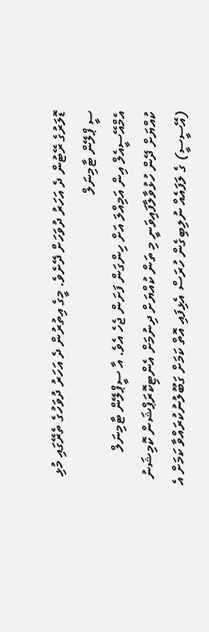ޑޮލަރުގެ ރޭޓުން ދެ އަހަރު ދުވަހަށް ދޭށެވެ. މީގެ އިތުރުން ދެ އަހަރު ދުވަހުގެ ތެރޭގައި މުޅި ސީ ޕްލޭން ޓާމިނަލް
އެމްއޭސީއެލް އިން އަމިއްލަ އަށް ހިންގަން ފަށަން ޖެހެ އެވެ. އާ ސީޕްލޭން ޓާމިނަލް ކުއްޔަށް ދޭން ހުޅުވާލާފައިވަނީ މި ތަން ކުއްޔަށް ދިނުމަށް އެންޓިކޮރަޕްޝަން ކޮމިޝަނު (އޭސީސީ) ގެ ލަފައެއް ނުލިބިގެން ހުރަސް އެޅިފައި އޮތް ކަމަށް ގަބޫލުނުކުރައްވާ ކަމަށް އެ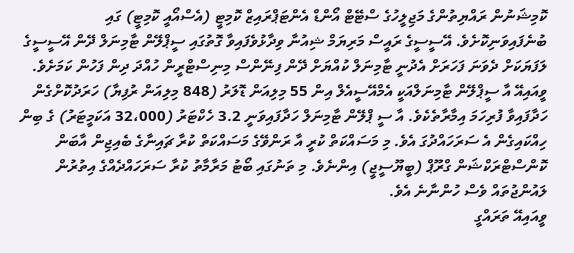ކޮމިޝަނުން ރައްޔިތުންގެ މަޖިލީހުގެ ސްޓޭޓް އޯންޑް އެންޓަޕްރައިޒް ކޮމިޓީ (އެސްއޯއީ ކޮމިޓީ) ގައި ބުނެފައިވަނިކޮށެވެ. އޭސީސީގެ ރައީސް މަރިޔަމް ޝިއުނާ ވިދާޅުވެފައިވާ ގޮތުގައި ސީޕްލޭން ޓާމިނަލް ދޭން އޭސީސީގެ ލަފަޔަކަށް ދެވަނަ ފަހަރަށް އެދުނީ ޓާމިނަލް ކުއްޔަށް ދޭން ފިނޭންސް މިނިސްޓްރީން ހުއްދަ ދިން ފަހުން ކަމަށެވެ.
ވީއައިއޭ އާ ސީޕްލޭން ޓާމިނަލްއަކީ އެމްއޭސީއެލް އިން 55 މިލިއަން ޑޮލަރު (848 މިލިއަން ރުފިޔާ) ހަރަދުކޮށްގެން ހަދާފައިވާ ފުރިހަމަ އިމާރާތެކެވެ. އާ ސީ ޕްލޭން ޓާމިނަލް ހަދާފައިވަނީ 3.2 ހެކްޓަރު (32،000 އަކަމީޓަރު) ގެ ބިން ހިއްކައިގެން އެ ސަރަހައްދުގަ އެވެ. މި މަސައްކަތް ކުރީ އާ ރަންވޭގެ މަސައްކަތް ކުރާ ޗައިނާގެ ބެއިޖިން އާބަން ކޮންސްޓްރަކްޝަން ގްރޫޕް (ބީޔޫސީޖީ) އިންނެވެ. މި ތަނުގައި ބޯޓު މަރާމާތު ކުރާ ސަރަހައްދެއްގެ އިތުރުން ލައުންޖުތައް ވެސް ހުންނާނެ އެވެ.
ވީއައިއޭ ތަރައްގީ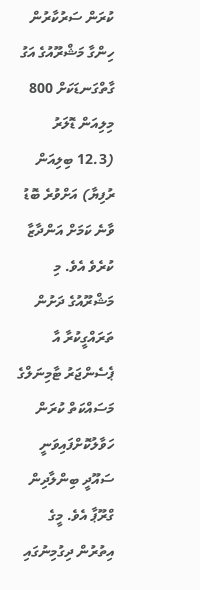ކުރަން ސަރުކާރުން ހިންގާ މަޝްރޫއުގެ އަގު ގާތްގަނޑަކަށް 800 މިލިއަން ޑޮލަރު (12.3 ބިލިއަން ރުފިޔާ) އަށްވުރެ ބޮޑު ވާނެ ކަމަށް އަންދާޒާ ކުރެވެ އެވެ. މި މަޝްރޫއުގެ ދަށުން ތަރައްގީކުރާ އާ ޕެސެންޖަރު ޓާމިނަލްގެ މަސައްކަތް ކުރަން ހަވާލުކޮށްފައިވަނީ ސައޫދީ ބިންލާދިން ގްރޫޕާ އެވެ. މީގެ އިތުރުން ދިގުމިނުގައި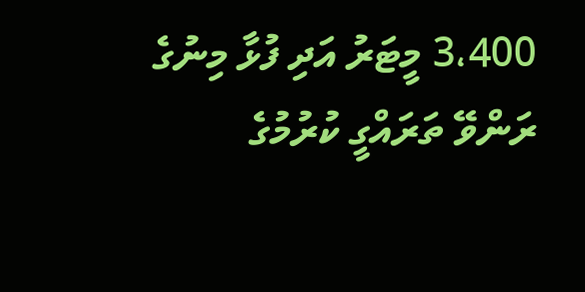3،400 މީޓަރު އަދި ފުޅާ މިނުގެ ރަންވޭ ތަރައްގީ ކުރުމުގެ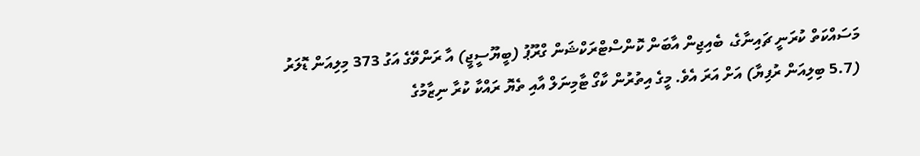މަސައްކަތް ކުރަނީ ޗައިނާގެ، ބެއިޖިން އާބަން ކޮންސްޓްރަކްޝަން ގްރޫޕު (ބީޔޫސީޖީ) އާ ރަންވޭގެ އަގު 373 މިލިއަން ޑޮލަރު (5.7 ބިލިއަން ރުފިޔާ) އަށް އަރަ އެވެ. މީގެ އިތުރުން ކާގޯ ޓާމިނަލް އާއި ތެޔޮ ރައްކާ ކުރާ ނިޒާމުގެ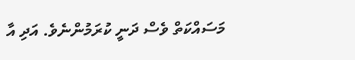މަސައްކަތް ވެސް ދަނީ ކުރަމުންނެވެ. އަދި އާ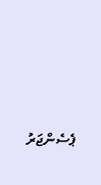ޕެސެންޖަރު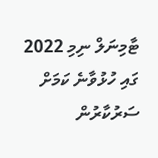ޓާމިނަލް ނިމި 2022 ގައި ހުޅުވާނެ ކަމަށް ސަރުކާރުން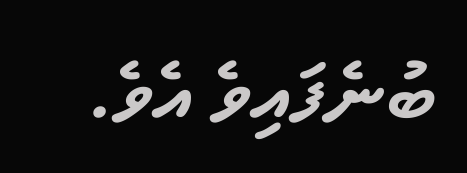ބުނެފައިވެ އެވެ.